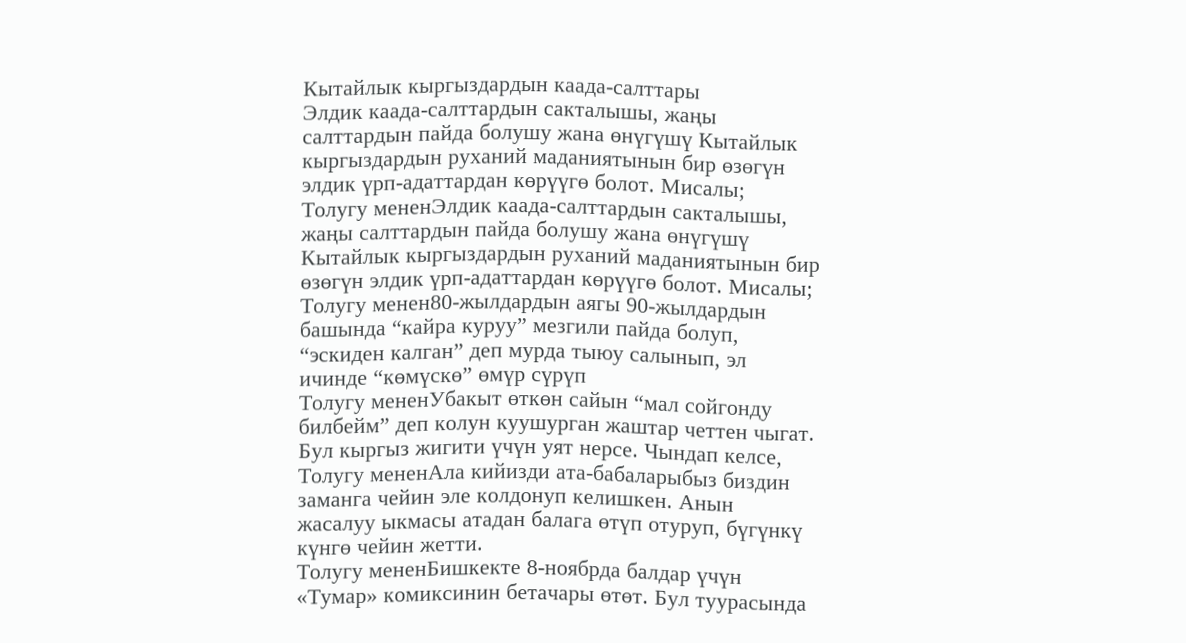Кытайлык кыргыздардын каада-салттары
Элдик каада-салттардын сакталышы, жаңы салттардын пайда болушу жана өнүгүшү Кытайлык кыргыздардын руханий маданиятынын бир өзөгүн элдик үрп-адаттардан көрүүгө болот. Мисалы;
Толугу мененЭлдик каада-салттардын сакталышы, жаңы салттардын пайда болушу жана өнүгүшү Кытайлык кыргыздардын руханий маданиятынын бир өзөгүн элдик үрп-адаттардан көрүүгө болот. Мисалы;
Толугу менен80-жылдардын аягы 90-жылдардын башында “кайра куруу” мезгили пайда болуп, “эскиден калган” деп мурда тыюу салынып, эл ичинде “көмүскө” өмүр сүрүп
Толугу мененУбакыт өткөн сайын “мал сойгонду билбейм” деп колун куушурган жаштар четтен чыгат. Бул кыргыз жигити үчүн уят нерсе. Чындап келсе,
Толугу мененАла кийизди ата-бабаларыбыз биздин заманга чейин эле колдонуп келишкен. Анын жасалуу ыкмасы атадан балага өтүп отуруп, бүгүнкү күнгө чейин жетти.
Толугу мененБишкекте 8-ноябрда балдар үчүн «Тумар» комиксинин бетачары өтөт. Бул туурасында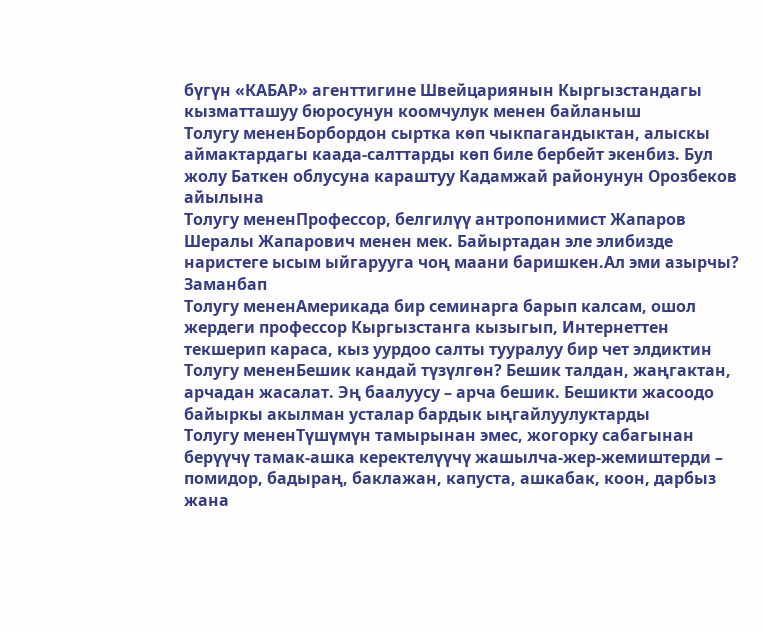бүгүн «КАБАР» агенттигине Швейцариянын Кыргызстандагы кызматташуу бюросунун коомчулук менен байланыш
Толугу мененБорбордон сыртка көп чыкпагандыктан, алыскы аймактардагы каада-салттарды көп биле бербейт экенбиз. Бул жолу Баткен облусуна караштуу Кадамжай районунун Орозбеков айылына
Толугу мененПрофессор, белгилүү антропонимист Жапаров Шералы Жапарович менен мек. Байыртадан эле элибизде наристеге ысым ыйгарууга чоң маани баришкен.Ал эми азырчы? Заманбап
Толугу мененАмерикада бир семинарга барып калсам, ошол жердеги профессор Кыргызстанга кызыгып, Интернеттен текшерип караса, кыз уурдоо салты тууралуу бир чет элдиктин
Толугу мененБешик кандай түзүлгөн? Бешик талдан, жаңгактан, арчадан жасалат. Эң баалуусу – арча бешик. Бешикти жасоодо байыркы акылман усталар бардык ыңгайлуулуктарды
Толугу мененТүшүмүн тамырынан эмес, жогорку сабагынан берүүчү тамак-ашка керектелүүчү жашылча-жер-жемиштерди – помидор, бадыраң, баклажан, капуста, ашкабак, коон, дарбыз жана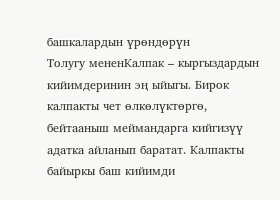башкалардын үрөндөрүн
Толугу мененКалпак – кыргыздардын кийимдеринин эң ыйыгы. Бирок калпакты чет өлкөлүктөргө, бейтааныш меймандарга кийгизүү адатка айланып баратат. Калпакты байыркы баш кийимди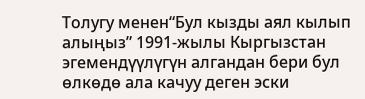Толугу менен“Бул кызды аял кылып алыңыз” 1991-жылы Кыргызстан эгемендүүлүгүн алгандан бери бул өлкөдө ала качуу деген эски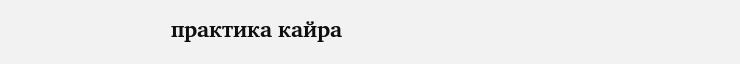практика кайра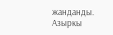жанданды. Азыркы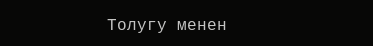Толугу менен